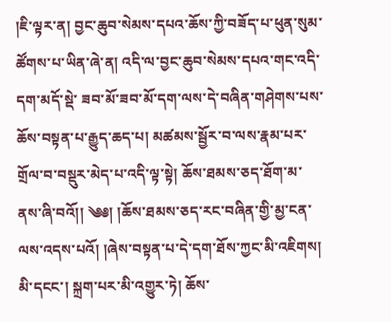།ཇི་ལྟར་ན། བྱང་ཆུབ་སེམས་དཔའ་ཆོས་ཀྱི་བཟོད་པ་ཕུན་སུམ་ཚོགས་པ་ཡིན་ཞེ་ན། འདི་ལ་བྱང་ཆུབ་སེམས་དཔའ་གང་འདི་དག་མདོ་སྡེ་ ཟབ་མོ་ཟབ་མོ་དག་ལས་དེ་བཞིན་གཤེགས་པས་ཆོས་བསྟན་པ་རྒྱུད་ཆད་པ། མཚམས་སྦྱོར་བ་ལས་རྣམ་པར་གྲོལ་བ་བསྡུར་མེད་པ་འདི་ལྟ་སྟེ། ཆོས་ཐམས་ཅད་ཐོག་མ་ནས་ཞི་བའོ།། ༄༅། །ཆོས་ཐམས་ཅད་རང་བཞིན་གྱི་མྱ་ངན་ལས་འདས་པའོ། །ཞེས་བསྟན་པ་དེ་དག་ཐོས་ཀྱང་མི་འཇིགས། མི་དངང་། སྐྲག་པར་མི་འགྱུར་ཏེ། ཆོས་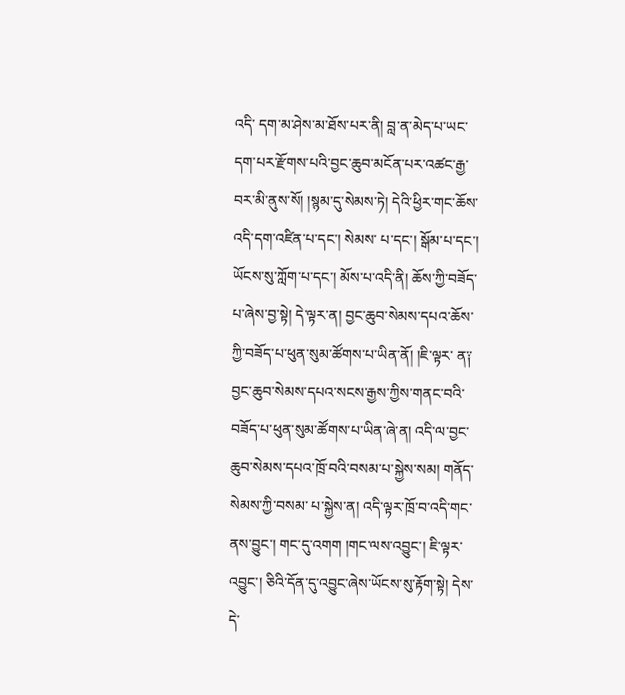འདི་ དག་མ་ཤེས་མ་ཐོས་པར་ནི། བླ་ན་མེད་པ་ཡང་དག་པར་རྫོགས་པའི་བྱང་ཆུབ་མངོན་པར་འཚང་རྒྱ་བར་མི་ནུས་སོ། །སྙམ་དུ་སེམས་ཏེ། དེའི་ཕྱིར་གང་ཆོས་འདི་དག་འཛིན་པ་དང་། སེམས་ པ་དང་། སྒོམ་པ་དང་། ཡོངས་སུ་ཀློག་པ་དང་། མོས་པ་འདི་ནི། ཆོས་ཀྱི་བཟོད་པ་ཞེས་བྱ་སྟེ། དེ་ལྟར་ན། བྱང་ཆུབ་སེམས་དཔའ་ཆོས་ཀྱི་བཟོད་པ་ཕུན་སུམ་ཚོགས་པ་ཡིན་ནོ། །ཇི་ལྟར་ ན༑ བྱང་ཆུབ་སེམས་དཔའ་སངས་རྒྱས་ཀྱིས་གནང་བའི་བཟོད་པ་ཕུན་སུམ་ཚོགས་པ་ཡིན་ཞེ་ན། འདི་ལ་བྱང་ཆུབ་སེམས་དཔའ་ཁྲོ་བའི་བསམ་པ་སྐྱེས་སམ། གནོད་སེམས་ཀྱི་བསམ་ པ་སྐྱེས་ན། འདི་ལྟར་ཁྲོ་བ་འདི་གང་ནས་བྱུང་། གང་དུ་འགག །གང་ལས་འབྱུང་། ཇི་ལྟར་འབྱུང་། ཅིའི་དོན་དུ་འབྱུང་ཞེས་ཡོངས་སུ་རྟོག་སྟེ། དེས་དེ་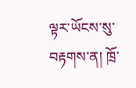ལྟར་ཡོངས་སུ་བརྟགས་ན། ཁྲོ་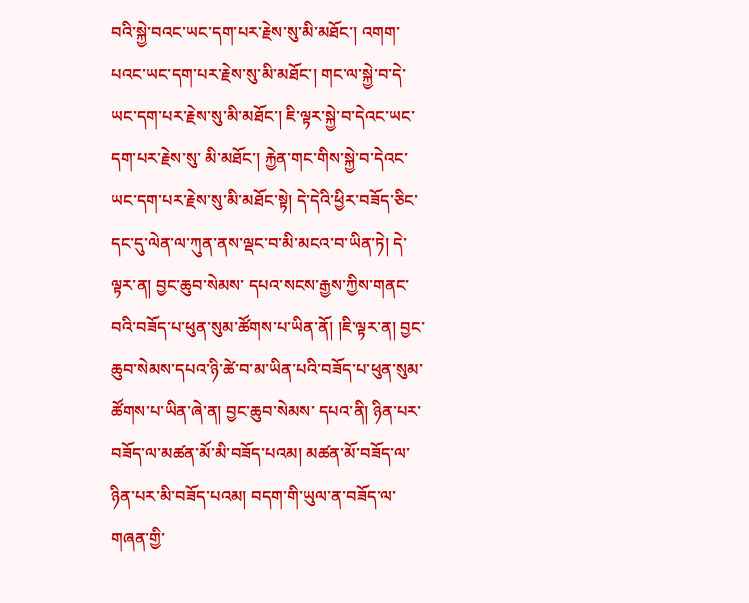བའི་སྐྱེ་བའང་ཡང་དག་པར་རྗེས་སུ་མི་མཐོང་། འགག་པའང་ཡང་དག་པར་རྗེས་སུ་མི་མཐོང་། གང་ལ་སྐྱེ་བ་དེ་ཡང་དག་པར་རྗེས་སུ་མི་མཐོང་། ཇི་ལྟར་སྐྱེ་བ་དེའང་ཡང་དག་པར་རྗེས་སུ་ མི་མཐོང་། རྐྱེན་གང་གིས་སྐྱེ་བ་དེའང་ཡང་དག་པར་རྗེས་སུ་མི་མཐོང་སྟེ། དེ་དེའི་ཕྱིར་བཟོད་ཅིང་དང་དུ་ལེན་ལ་ཀུན་ནས་ལྡང་བ་མི་མངའ་བ་ཡིན་ཏེ། དེ་ལྟར་ན། བྱང་ཆུབ་སེམས་ དཔའ་སངས་རྒྱས་ཀྱིས་གནང་བའི་བཟོད་པ་ཕུན་སུམ་ཚོགས་པ་ཡིན་ནོ། །ཇི་ལྟར་ན། བྱང་ཆུབ་སེམས་དཔའ་ཉི་ཚེ་བ་མ་ཡིན་པའི་བཟོད་པ་ཕུན་སུམ་ཚོགས་པ་ཡིན་ཞེ་ན། བྱང་ཆུབ་སེམས་ དཔའ་ནི། ཉིན་པར་བཟོད་ལ་མཚན་མོ་མི་བཟོད་པའམ། མཚན་མོ་བཟོད་ལ་ཉིན་པར་མི་བཟོད་པའམ། བདག་གི་ཡུལ་ན་བཟོད་ལ་གཞན་གྱི་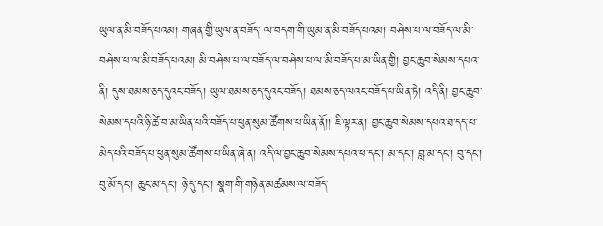ཡུལ་ན་མི་བཟོད་པའམ། གཞན་གྱི་ཡུལ་ན་བཟོད་ ལ་བདག་གི་ཡུམ་ན་མི་བཟོད་པའམ། བཤེས་པ་ལ་བཟོད་ལ་མི་བཤེས་པ་ལ་མི་བཟོད་པའམ། མི་བཤེས་པ་ལ་བཟོད་ལ་བཤེས་པ་ལ་མི་བཟོད་པ་མ་ཡིན་གྱི། བྱང་ཆུབ་སེམས་དཔའ་ནི། དུས་ཐམས་ཅད་དུའང་བཟོད། ཡུལ་ཐམས་ཅད་དུའང་བཟོད། ཐམས་ཅད་ལའང་བཟོད་པ་ཡིན་ཏེ། འདི་ནི། བྱང་ཆུབ་སེམས་དཔའི་ཉི་ཚེ་བ་མ་ཡིན་པའི་བཟོད་པ་ཕུན་སུམ་ཚོགས་པ་ཡིན་ནོ།། ཇི་ལྟར་ན། བྱང་ཆུབ་སེམས་དཔའ་ཐ་དད་པ་མེད་པའི་བཟོད་པ་ཕུན་སུམ་ཚོགས་པ་ཡིན་ཞེ་ན། འདི་ལ་བྱང་ཆུབ་སེམས་དཔའ་ཕ་དང་། མ་དང་། བླ་མ་དང་། བུ་དང་། བུ་མོ་དང་། ཆུང་མ་དང་། ཉེ་དུ་དང་། སྣག་གི་གཉེན་མཚམས་ལ་བཟོད་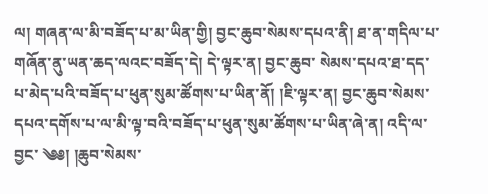ལ། གཞན་ལ་མི་བཟོད་པ་མ་ཡིན་གྱི། བྱང་ཆུབ་སེམས་དཔའ་ནི། ཐ་ན་གདིལ་པ་གཞོན་ནུ་ཡན་ཆད་ལའང་བཟོད་དེ། དེ་ལྟར་ན། བྱང་ཆུབ་ སེམས་དཔའ་ཐ་དད་པ་མེད་པའི་བཟོད་པ་ཕུན་སུམ་ཚོགས་པ་ཡིན་ནོ། །ཇི་ལྟར་ན། བྱང་ཆུབ་སེམས་དཔའ་དགོས་པ་ལ་མི་ལྟ་བའི་བཟོད་པ་ཕུན་སུམ་ཚོགས་པ་ཡིན་ཞེ་ན། འདི་ལ་བྱང་ ༄༅། །ཆུབ་སེམས་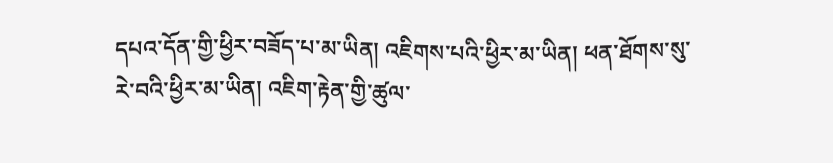དཔའ་དོན་གྱི་ཕྱིར་བཟོད་པ་མ་ཡིན། འཇིགས་པའི་ཕྱིར་མ་ཡིན། ཕན་ཐོགས་སུ་རེ་བའི་ཕྱིར་མ་ཡིན། འཇིག་རྟེན་གྱི་ཚུལ་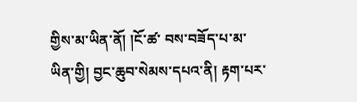གྱིས་མ་ཡིན་ནོ། །ངོ་ཚ་ བས་བཟོད་པ་མ་ཡིན་གྱི། བྱང་ཆུབ་སེམས་དཔའ་ནི། རྟག་པར་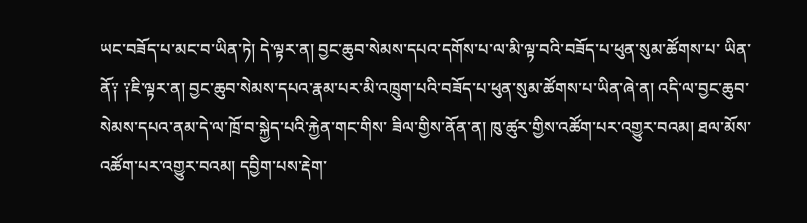ཡང་བཟོད་པ་མང་བ་ཡིན་ཏེ། དེ་ལྟར་ན། བྱང་ཆུབ་སེམས་དཔའ་དགོས་པ་ལ་མི་ལྟ་བའི་བཟོད་པ་ཕུན་སུམ་ཚོགས་པ་ ཡིན་ནོ༑ ༑ཇི་ལྟར་ན། བྱང་ཆུབ་སེམས་དཔའ་རྣམ་པར་མི་འཁྲུག་པའི་བཟོད་པ་ཕུན་སུམ་ཚོགས་པ་ཡིན་ཞེ་ན། འདི་ལ་བྱང་ཆུབ་སེམས་དཔའ་ནམ་དེ་ལ་ཁྲོ་བ་སྐྱེད་པའི་རྐྱེན་གང་གིས་ ཟིལ་གྱིས་ནོན་ན། ཁུ་ཚུར་གྱིས་འཚོག་པར་འགྱུར་བའམ། ཐལ་མོས་འཚོག་པར་འགྱུར་བའམ། དབྱིག་པས་རྡེག་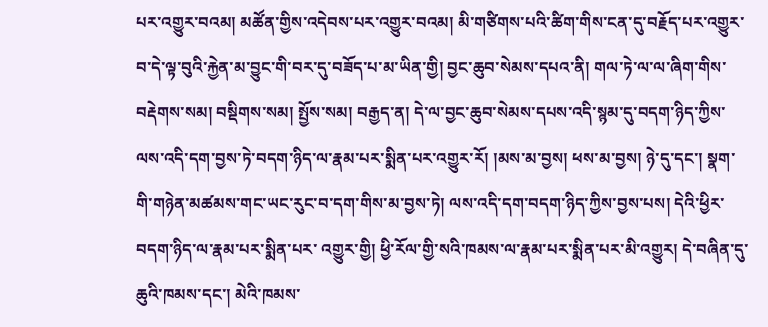པར་འགྱུར་བའམ། མཚོན་གྱིས་འདེབས་པར་འགྱུར་བའམ། མི་གཙིགས་པའི་ཚིག་གིས་ངན་དུ་བརྗོད་པར་འགྱུར་བ་དེ་ལྟ་བུའི་རྐྱེན་མ་བྱུང་གི་བར་དུ་བཟོད་པ་མ་ཡིན་གྱི། བྱང་ཆུབ་སེམས་དཔའ་ནི། གལ་ཏེ་ལ་ལ་ཞིག་གིས་བརྡེགས་སམ། བསྡིགས་སམ། སྤྱོས་སམ། བརྒྱད་ན། དེ་ལ་བྱང་ཆུབ་སེམས་དཔས་འདི་སྙམ་དུ་བདག་ཉིད་ཀྱིས་ལས་འདི་དག་བྱས་ཏེ་བདག་ཉིད་ལ་རྣམ་པར་སྨིན་པར་འགྱུར་རོ། །མས་མ་བྱས། ཕས་མ་བྱས། ཉེ་དུ་དང་། སྣག་གི་གཉེན་མཚམས་གང་ཡང་རུང་བ་དག་གིས་མ་བྱས་ཏེ། ལས་འདི་དག་བདག་ཉིད་ཀྱིས་བྱས་པས། དེའི་ཕྱིར་བདག་ཉིད་ལ་རྣམ་པར་སྨིན་པར་ འགྱུར་གྱི། ཕྱི་རོལ་གྱི་སའི་ཁམས་ལ་རྣམ་པར་སྨིན་པར་མི་འགྱུར། དེ་བཞིན་དུ་ཆུའི་ཁམས་དང་། མེའི་ཁམས་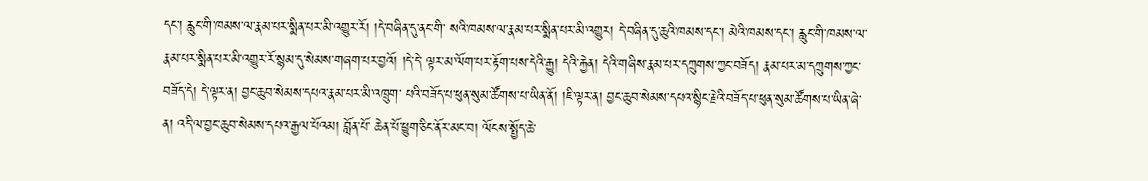དང་། རླུང་གི་ཁམས་ལ་རྣམ་པར་སྨིན་པར་མི་འགྱུར་རོ། །དེ་བཞིན་དུ་ནང་གི་ སའི་ཁམས་ལ་རྣམ་པར་སྨིན་པར་མི་འགྱུར། དེ་བཞིན་དུ་ཆུའི་ཁམས་དང་། མེའི་ཁམས་དང་། རླུང་གི་ཁམས་ལ་རྣམ་པར་སྨིན་པར་མི་འགྱུར་རོ་སྙམ་དུ་སེམས་གཞག་པར་བྱའོ། །དེ་དེ་ ལྟར་མ་ལོག་པར་རྟོག་པས་དེའི་རྒྱུ། དེའི་རྐྱེན། དེའི་གཞིས་རྣམ་པར་དཀྲུགས་ཀྱང་བཟོད། རྣམ་པར་མ་དཀྲུགས་ཀྱང་བཟོད་དེ། དེ་ལྟར་ན། བྱང་ཆུབ་སེམས་དཔའ་རྣམ་པར་མི་འཁྲུག་ པའི་བཟོད་པ་ཕུན་སུམ་ཚོགས་པ་ཡིན་ནོ། །ཇི་ལྟར་ན། བྱང་ཆུབ་སེམས་དཔའ་སྙིང་རྗེའི་བཟོད་པ་ཕུན་སུམ་ཚོགས་པ་ཡིན་ཞེ་ན། འདི་ལ་བྱང་ཆུབ་སེམས་དཔའ་རྒྱལ་པོའམ། བློན་པོ་ ཆེན་པོ་ཕྱུག་ཅིང་ནོར་མང་བ། ལོངས་སྤྱོད་ཆེ་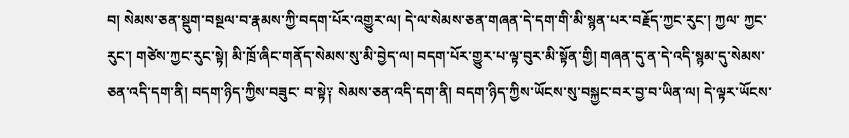བ། སེམས་ཅན་སྡུག་བསྔལ་བ་རྣམས་ཀྱི་བདག་པོར་འགྱུར་ལ། དེ་ལ་སེམས་ཅན་གཞན་དེ་དག་གི་མི་སྙན་པར་བརྗོད་ཀྱང་རུང་། ཀྱལ་ ཀྱང་རུང་། གཙེས་ཀྱང་རུང་སྟེ། མི་ཁྲོ་ཞིང་གནོད་སེམས་སུ་མི་བྱེད་ལ། བདག་པོར་གྱུར་པ་ལྟ་བུར་མི་སྟོན་གྱི། གཞན་དུ་ན་དེ་འདི་སྙམ་དུ་སེམས་ཅན་འདི་དག་ནི། བདག་ཉིད་ཀྱིས་བཟུང་ བ་སྟེ༑ སེམས་ཅན་འདི་དག་ནི། བདག་ཉིད་ཀྱིས་ཡོངས་སུ་བསྐྱང་བར་བྱ་བ་ཡིན་ལ། དེ་ལྟར་ཡོངས་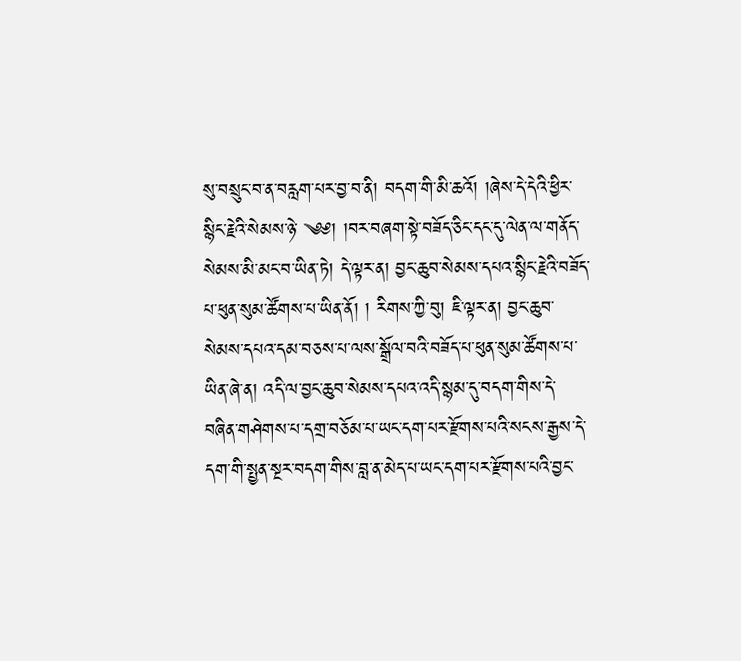སུ་བསྲུང་བ་ན་བརླག་པར་བྱ་བ་ནི། བདག་གི་མི་ཆའོ། །ཞེས་དེ་དེའི་ཕྱིར་སྙིང་རྗེའི་སེམས་ཉེ་ ༄༅། །བར་བཞག་སྟེ་བཟོད་ཅིང་དང་དུ་ལེན་ལ་གནོད་སེམས་མི་མང་བ་ཡིན་ཏེ། དེ་ལྟར་ན། བྱང་ཆུབ་སེམས་དཔའ་སྙིང་རྗེའི་བཟོད་པ་ཕུན་སུམ་ཚོགས་པ་ཡིན་ནོ། ། རིགས་ཀྱི་བུ། ཇི་ལྟར་ན། བྱང་ཆུབ་སེམས་དཔའ་དམ་བཅས་པ་ལས་སྒྲོལ་བའི་བཟོད་པ་ཕུན་སུམ་ཚོགས་པ་ཡིན་ཞེ་ན། འདི་ལ་བྱང་ཆུབ་སེམས་དཔའ་འདི་སྙམ་དུ་བདག་གིས་དེ་ བཞིན་གཤེགས་པ་དགྲ་བཅོམ་པ་ཡང་དག་པར་རྫོགས་པའི་སངས་རྒྱས་དེ་དག་གི་སྤྱན་སྔར་བདག་གིས་བླ་ན་མེད་པ་ཡང་དག་པར་རྫོགས་པའི་བྱང་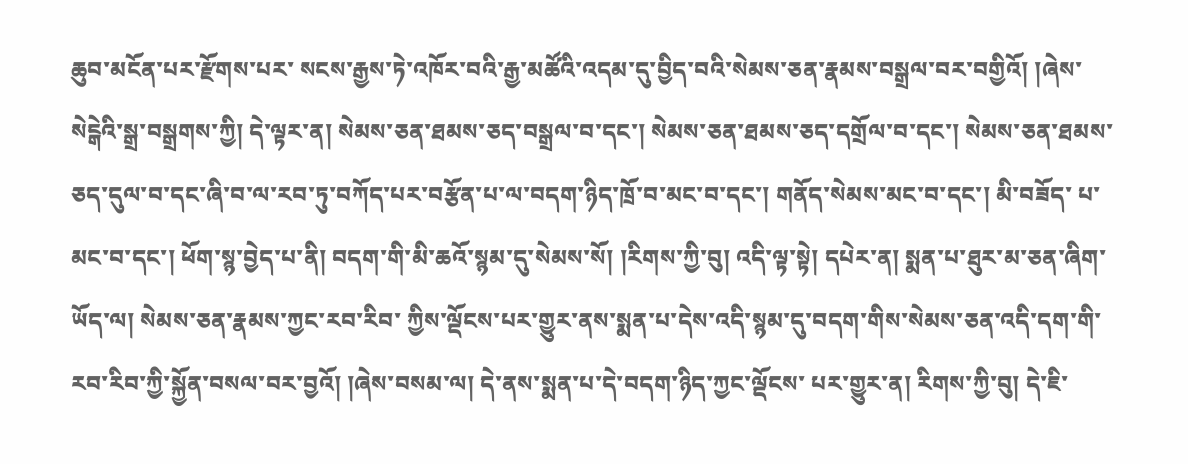ཆུབ་མངོན་པར་རྫོགས་པར་ སངས་རྒྱས་ཏེ་འཁོར་བའི་རྒྱ་མཚོའི་འདམ་དུ་བྱིད་བའི་སེམས་ཅན་རྣམས་བསྒྲལ་བར་བགྱིའོ། །ཞེས་སེངྒེའི་སྒྲ་བསྒྲགས་ཀྱི། དེ་ལྟར་ན། སེམས་ཅན་ཐམས་ཅད་བསྒྲལ་བ་དང་། སེམས་ཅན་ཐམས་ཅད་དགྲོལ་བ་དང་། སེམས་ཅན་ཐམས་ཅད་དུལ་བ་དང་ཞི་བ་ལ་རབ་ཏུ་བཀོད་པར་བརྩོན་པ་ལ་བདག་ཉིད་ཁྲོ་བ་མང་བ་དང་། གནོད་སེམས་མང་བ་དང་། མི་བཟོད་ པ་མང་བ་དང་། ཕོག་སྙ་བྱེད་པ་ནི། བདག་གི་མི་ཆའོ་སྙམ་དུ་སེམས་སོ། །རིགས་ཀྱི་བུ། འདི་ལྟ་སྟེ། དཔེར་ན། སྨན་པ་ཐུར་མ་ཅན་ཞིག་ཡོད་ལ། སེམས་ཅན་རྣམས་ཀྱང་རབ་རིབ་ ཀྱིས་ལྡོངས་པར་གྱུར་ནས་སྨན་པ་དེས་འདི་སྙམ་དུ་བདག་གིས་སེམས་ཅན་འདི་དག་གི་རབ་རིབ་ཀྱི་སྐྱོན་བསལ་བར་བྱའོ། །ཞེས་བསམ་ལ། དེ་ནས་སྨན་པ་དེ་བདག་ཉིད་ཀྱང་ལྡོངས་ པར་གྱུར་ན། རིགས་ཀྱི་བུ། དེ་ཇི་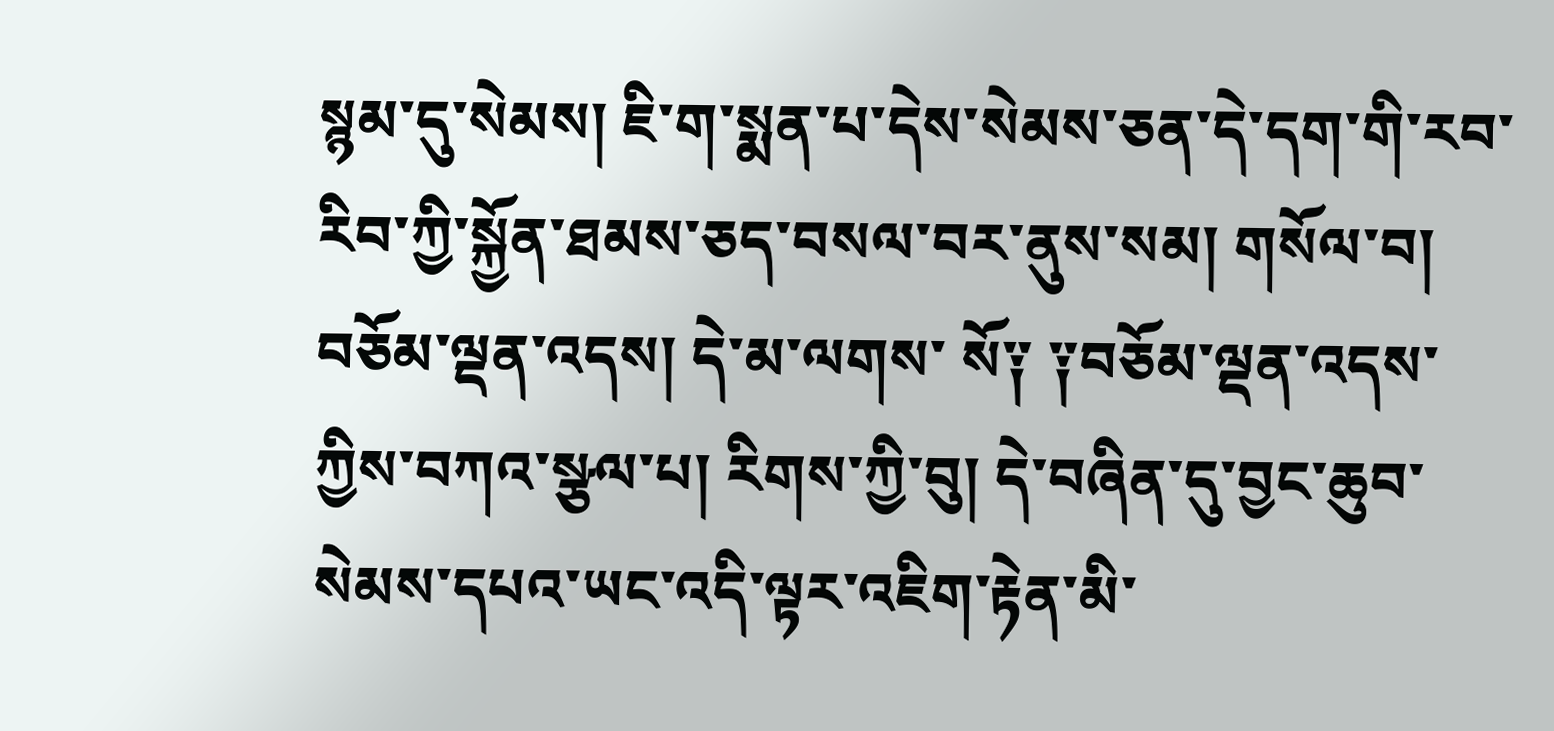སྙམ་དུ་སེམས། ཇི་ག་སྨན་པ་དེས་སེམས་ཅན་དེ་དག་གི་རབ་རིབ་ཀྱི་སྐྱོན་ཐམས་ཅད་བསལ་བར་ནུས་སམ། གསོལ་བ། བཅོམ་ལྡན་འདས། དེ་མ་ལགས་ སོ༑ ༑བཅོམ་ལྡན་འདས་ཀྱིས་བཀའ་སྩལ་པ། རིགས་ཀྱི་བུ། དེ་བཞིན་དུ་བྱང་ཆུབ་སེམས་དཔའ་ཡང་འདི་ལྟར་འཇིག་རྟེན་མི་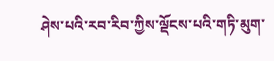ཤེས་པའི་རབ་རིབ་ཀྱིས་ལྡོངས་པའི་གཏི་མུག་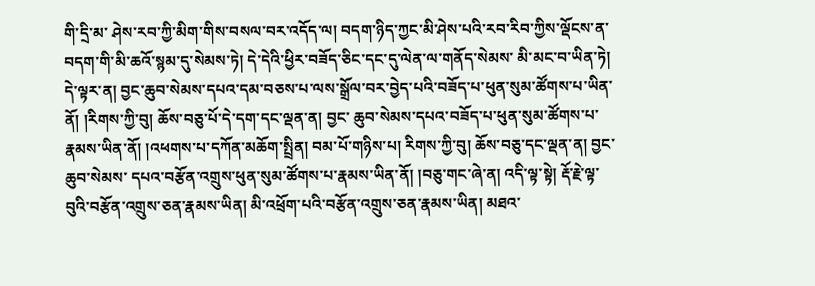གི་དྲི་མ་ ཤེས་རབ་ཀྱི་མིག་གིས་བསལ་བར་འདོད་ལ། བདག་ཉིད་ཀྱང་མི་ཤེས་པའི་རབ་རིབ་ཀྱིས་ལྡོངས་ན་བདག་གི་མི་ཆའོ་སྙམ་དུ་སེམས་ཏེ། དེ་དེའི་ཕྱིར་བཟོད་ཅིང་དང་དུ་ལེན་ལ་གནོད་སེམས་ མི་མང་བ་ཡིན་ཏེ། དེ་ལྟར་ན། བྱང་ཆུབ་སེམས་དཔའ་དམ་བཅས་པ་ལས་སྒྲོལ་བར་བྱེད་པའི་བཟོད་པ་ཕུན་སུམ་ཚོགས་པ་ཡིན་ནོ། །རིགས་ཀྱི་བུ། ཆོས་བཅུ་པོ་དེ་དག་དང་ལྡན་ན། བྱང་ ཆུབ་སེམས་དཔའ་བཟོད་པ་ཕུན་སུམ་ཚོགས་པ་རྣམས་ཡིན་ནོ། །འཕགས་པ་དཀོན་མཆོག་སྤྲིན། བམ་པོ་གཉིས་པ། རིགས་ཀྱི་བུ། ཆོས་བཅུ་དང་ལྡན་ན། བྱང་ཆུབ་སེམས་ དཔའ་བརྩོན་འགྲུས་ཕུན་སུམ་ཚོགས་པ་རྣམས་ཡིན་ནོ། །བཅུ་གང་ཞེ་ན། འདི་ལྟ་སྟེ། རྡོ་རྗེ་ལྟ་བུའི་བརྩོན་འགྲུས་ཅན་རྣམས་ཡིན། མི་འཕྲོག་པའི་བརྩོན་འགྲུས་ཅན་རྣམས་ཡིན། མཐའ་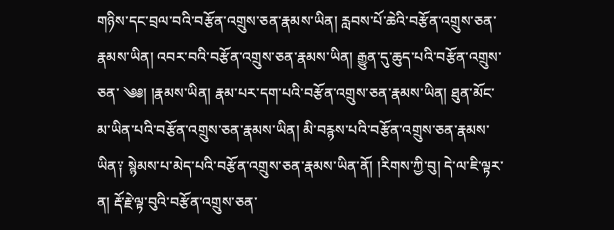གཉིས་དང་བྲལ་བའི་བརྩོན་འགྲུས་ཅན་རྣམས་ཡིན། རླབས་པོ་ཆེའི་བརྩོན་འགྲུས་ཅན་རྣམས་ཡིན། འབར་བའི་བརྩོན་འགྲུས་ཅན་རྣམས་ཡིན། རྒྱུན་དུ་ཆུད་པའི་བརྩོན་འགྲུས་ཅན་ ༄༅། །རྣམས་ཡིན། རྣམ་པར་དག་པའི་བརྩོན་འགྲུས་ཅན་རྣམས་ཡིན། ཐུན་མོང་མ་ཡིན་པའི་བརྩོན་འགྲུས་ཅན་རྣམས་ཡིན། མི་བརྙས་པའི་བརྩོན་འགྲུས་ཅན་རྣམས་ ཡིན༑ སྙེམས་པ་མེད་པའི་བརྩོན་འགྲུས་ཅན་རྣམས་ཡིན་ནོ། །རིགས་ཀྱི་བུ། དེ་ལ་ཇི་ལྟར་ན། རྡོ་རྗེ་ལྟ་བུའི་བརྩོན་འགྲུས་ཅན་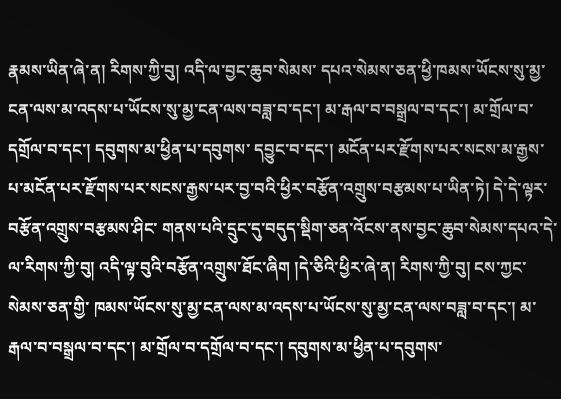རྣམས་ཡིན་ཞེ་ན། རིགས་ཀྱི་བུ། འདི་ལ་བྱང་ཆུབ་སེམས་ དཔའ་སེམས་ཅན་ཕྱི་ཁམས་ཡོངས་སུ་མྱ་ངན་ལས་མ་འདས་པ་ཡོངས་སུ་མྱ་ངན་ལས་བཟླ་བ་དང་། མ་རྒལ་བ་བསྒྲལ་བ་དང་། མ་གྲོལ་བ་དགྲོལ་བ་དང་། དབུགས་མ་ཕྱིན་པ་དབུགས་ དབྱུང་བ་དང་། མངོན་པར་རྫོགས་པར་སངས་མ་རྒྱས་པ་མངོན་པར་རྫོགས་པར་སངས་རྒྱས་པར་བྱ་བའི་ཕྱིར་བརྩོན་འགྲུས་བརྩམས་པ་ཡིན་ཏེ། དེ་དེ་ལྟར་བརྩོན་འགྲུས་བརྩམས་ཤིང་ གནས་པའི་དྲུང་དུ་བདུད་སྡིག་ཅན་འོངས་ནས་བྱང་ཆུབ་སེམས་དཔའ་དེ་ལ་རིགས་ཀྱི་བུ། འདི་ལྟ་བུའི་བརྩོན་འགྲུས་ཐོང་ཞིག །དེ་ཅིའི་ཕྱིར་ཞེ་ན། རིགས་ཀྱི་བུ། ངས་ཀྱང་སེམས་ཅན་གྱི་ ཁམས་ཡོངས་སུ་མྱ་ངན་ལས་མ་འདས་པ་ཡོངས་སུ་མྱ་ངན་ལས་བཟླ་བ་དང་། མ་རྒལ་བ་བསྒྲལ་བ་དང་། མ་གྲོལ་བ་དགྲོལ་བ་དང་། དབུགས་མ་ཕྱིན་པ་དབུགས་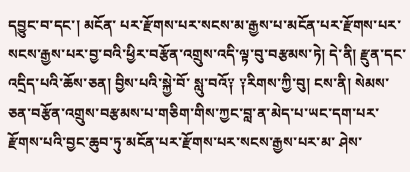དབྱུང་བ་དང་། མངོན་ པར་རྫོགས་པར་སངས་མ་རྒྱས་པ་མངོན་པར་རྫོགས་པར་སངས་རྒྱས་པར་བྱ་བའི་ཕྱིར་བརྩོན་འགྲུས་འདི་ལྟ་བུ་བརྩམས་ཏེ། དེ་ནི། རྫུན་དང་འདྲིད་པའི་ཆོས་ཅན། བྱིས་པའི་སྐྱེ་བོ་ སླུ་བའོ༑ ༑རིགས་ཀྱི་བུ། ངས་ནི། སེམས་ཅན་བརྩོན་འགྲུས་བརྩམས་པ་གཅིག་གིས་ཀྱང་བླ་ན་མེད་པ་ཡང་དག་པར་རྫོགས་པའི་བྱང་ཆུབ་ཏུ་མངོན་པར་རྫོགས་པར་སངས་རྒྱས་པར་མ་ ཤེས་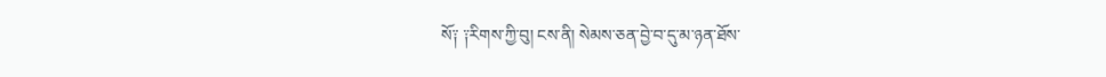སོ༑ ༑རིགས་ཀྱི་བུ། ངས་ནི། སེམས་ཅན་བྱེ་བ་དུ་མ་ཉན་ཐོས་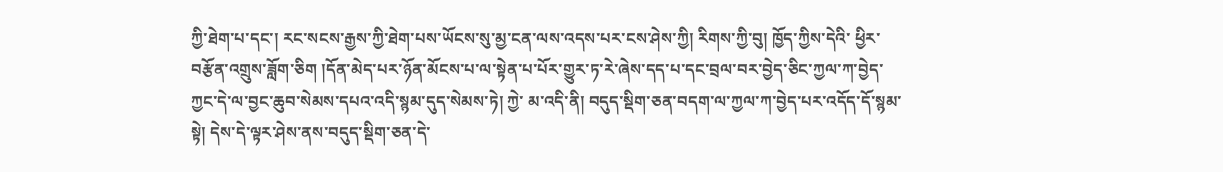ཀྱི་ཐེག་པ་དང་། རང་སངས་རྒྱས་ཀྱི་ཐེག་པས་ཡོངས་སུ་མྱ་ངན་ལས་འདས་པར་ངས་ཤེས་ཀྱི། རིགས་ཀྱི་བུ། ཁྱོད་ཀྱིས་དེའི་ ཕྱིར་བརྩོན་འགྲུས་ཟློག་ཅིག །དོན་མེད་པར་ཉོན་མོངས་པ་ལ་སྟེན་པ་པོར་གྱུར་ཏ་རེ་ཞེས་དད་པ་དང་བྲལ་བར་བྱེད་ཅིང་ཀྱལ་ཀ་བྱེད་ཀྱང་དེ་ལ་བྱང་ཆུབ་སེམས་དཔའ་འདི་སྙམ་དུད་སེམས་ཏེ། ཀྱེ་ མ་འདི་ནི། བདུད་སྡིག་ཅན་བདག་ལ་ཀྱལ་ཀ་བྱེད་པར་འདོད་དོ་སྙམ་སྟེ། དེས་དེ་ལྟར་ཤེས་ནས་བདུད་སྡིག་ཅན་དེ་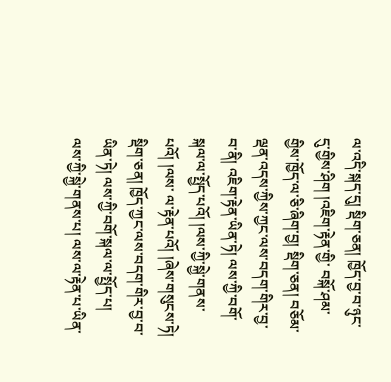ལ་འདི་སྐད་དུ། སྡིག་ཅན། ཁྱོད་བྱ་བ་ཉུང་དུ་གྱིས་ཤིག །འཇིག་རྟེན་གྱི་ བསྐོ་ཤམ་གྱིས་ཁྱོད་ལ་ཅི་ཞིག་བྱ། སྡིག་ཅན། བཅོམ་ལྡན་འདས་ཀྱིས་ཀྱང་ལས་བདག་གིར་བྱ་བ་ནི། འཇིག་རྟེན་ཡིན་ཏེ། ལས་ཀྱི་བགོ་སྐལ་ལ་སྤྱོད་པའོ། །ལས་ཀྱི་སྐྱེ་གནས་པའོ། །ལས་ ལ་རྟེན་པའོ། །ཞེས་གསུངས་ཏེ། སྡིག་ཅན། ཁྱོད་ཀྱང་ལས་བདག་གིར་བྱ་བ་ཡིན་ཏེ། ལས་ཀྱི་བགོ་སྐལ་ལ་སྤྱོད་པ། ལས་ཀྱི་སྐྱེ་གནས་པ། ལས་ལ་རྟེན་པ་ཡིན་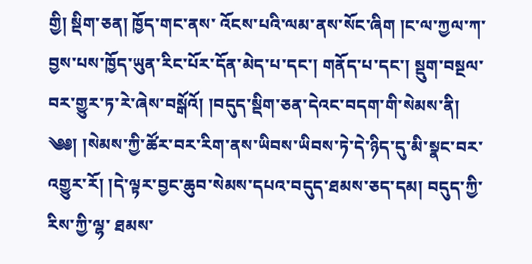གྱི། སྡིག་ཅན། ཁྱོད་གང་ནས་ འོངས་པའི་ལམ་ནས་སོང་ཞིག །ང་ལ་ཀྱལ་ཀ་བྱས་པས་ཁྱོད་ཡུན་རིང་པོར་དོན་མེད་པ་དང་། གནོད་པ་དང་། སྡུག་བསྔལ་བར་གྱུར་ཏ་རེ་ཞེས་བསྒོའོ། །བདུད་སྡིག་ཅན་དེའང་བདག་གི་སེམས་ནི། ༄༅། །སེམས་ཀྱི་ཚོར་བར་རིག་ནས་ཡིབས་ཡིབས་ཏེ་དེ་ཉིད་དུ་མི་སྣང་བར་འགྱུར་རོ། །དེ་ལྟར་བྱང་ཆུབ་སེམས་དཔའ་བདུད་ཐམས་ཅད་དམ། བདུད་ཀྱི་རིས་ཀྱི་ལྷ་ ཐམས་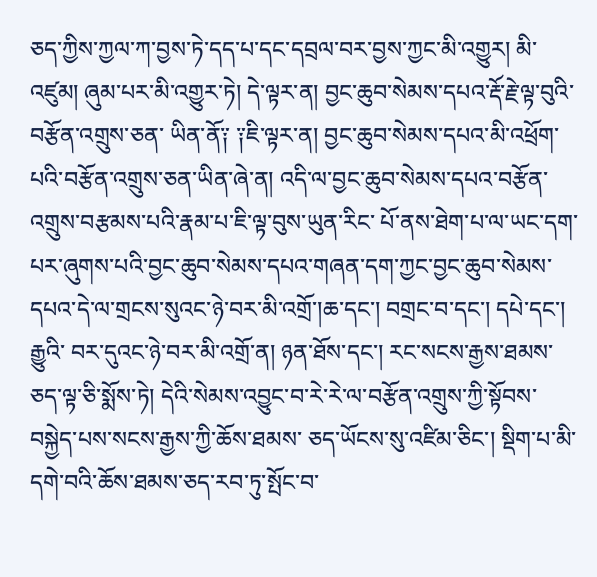ཅད་ཀྱིས་ཀྱལ་ཀ་བྱས་ཏེ་དད་པ་དང་དབྲལ་བར་བྱས་ཀྱང་མི་འགྱུར། མི་འཛུམ། ཞུམ་པར་མི་འགྱུར་ཏེ། དེ་ལྟར་ན། བྱང་ཆུབ་སེམས་དཔའ་རྡོ་རྗེ་ལྟ་བུའི་བརྩོན་འགྲུས་ཅན་ ཡིན་ནོ༑ ༑ཇི་ལྟར་ན། བྱང་ཆུབ་སེམས་དཔའ་མི་འཕྲོག་པའི་བརྩོན་འགྲུས་ཅན་ཡིན་ཞེ་ན། འདི་ལ་བྱང་ཆུབ་སེམས་དཔའ་བརྩོན་འགྲུས་བརྩམས་པའི་རྣམ་པ་ཇི་ལྟ་བུས་ཡུན་རིང་ པོ་ནས་ཐེག་པ་ལ་ཡང་དག་པར་ཞུགས་པའི་བྱང་ཆུབ་སེམས་དཔའ་གཞན་དག་ཀྱང་བྱང་ཆུབ་སེམས་དཔའ་དེ་ལ་གྲངས་སུའང་ཉེ་བར་མི་འགྲོ་།ཆ་དང་། བགྲང་བ་དང་། དཔེ་དང་། རྒྱུའི་ བར་དུའང་ཉེ་བར་མི་འགྲོ་ན། ཉན་ཐོས་དང་། རང་སངས་རྒྱས་ཐམས་ཅད་ལྟ་ཅི་སྨོས་ཏེ། དེའི་སེམས་འབྱུང་བ་རེ་རེ་ལ་བརྩོན་འགྲུས་ཀྱི་སྟོབས་བསྐྱེད་པས་སངས་རྒྱས་ཀྱི་ཆོས་ཐམས་ ཅད་ཡོངས་སུ་འཛིམ་ཅིང་། སྡིག་པ་མི་དགེ་བའི་ཆོས་ཐམས་ཅད་རབ་ཏུ་སྤོང་བ་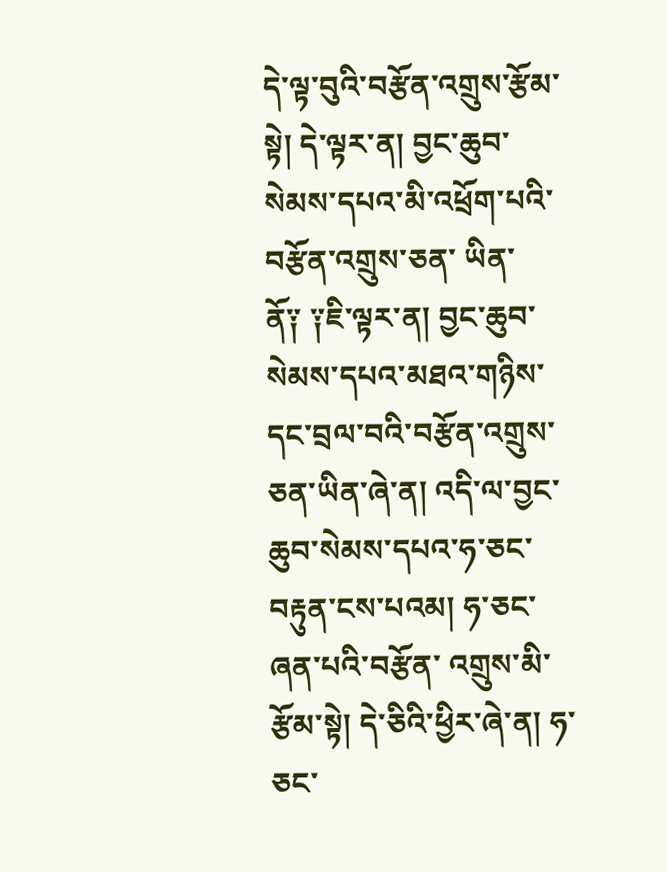དེ་ལྟ་བུའི་བརྩོན་འགྲུས་རྩོམ་སྟེ། དེ་ལྟར་ན། བྱང་ཆུབ་སེམས་དཔའ་མི་འཕྲོག་པའི་བརྩོན་འགྲུས་ཅན་ ཡིན་ནོ༑ ༑ཇི་ལྟར་ན། བྱང་ཆུབ་སེམས་དཔའ་མཐའ་གཉིས་དང་བྲལ་བའི་བརྩོན་འགྲུས་ཅན་ཡིན་ཞེ་ན། འདི་ལ་བྱང་ཆུབ་སེམས་དཔའ་ཧ་ཅང་བརྟུན་ངས་པའམ། ཧ་ཅང་ཞན་པའི་བརྩོན་ འགྲུས་མི་རྩོམ་སྟེ། དེ་ཅིའི་ཕྱིར་ཞེ་ན། ཧ་ཅང་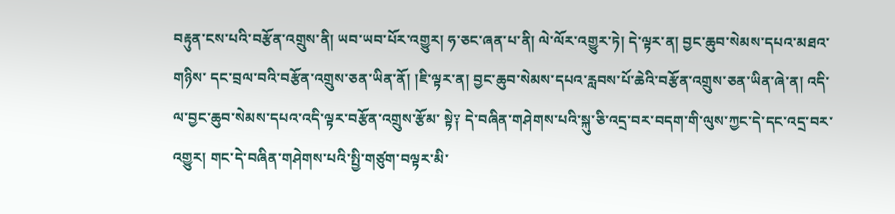བརྟུན་ངས་པའི་བརྩོན་འགྲུས་ནི། ཡབ་ཡབ་པོར་འགྱུར། ཧ་ཅང་ཞན་པ་ནི། ལེ་ལོར་འགྱུར་ཏེ། དེ་ལྟར་ན། བྱང་ཆུབ་སེམས་དཔའ་མཐའ་གཉིས་ དང་བྲལ་བའི་བརྩོན་འགྲུས་ཅན་ཡིན་ནོ། །ཇི་ལྟར་ན། བྱང་ཆུབ་སེམས་དཔའ་རླབས་པོ་ཆེའི་བརྩོན་འགྲུས་ཅན་ཡིན་ཞེ་ན། འདི་ལ་བྱང་ཆུབ་སེམས་དཔའ་འདི་ལྟར་བརྩོན་འགྲུས་རྩོམ་ སྟེ༑ དེ་བཞིན་གཤེགས་པའི་སྐུ་ཅི་འདྲ་བར་བདག་གི་ལུས་ཀྱང་དེ་དང་འདྲ་བར་འགྱུར། གང་དེ་བཞིན་གཤེགས་པའི་སྤྱི་གཙུག་བལྟར་མི་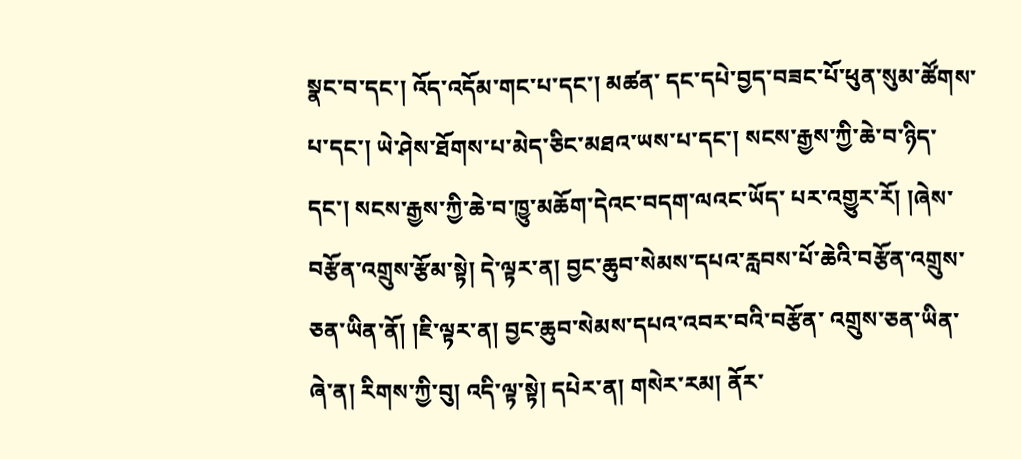སྣང་བ་དང་། འོད་འདོམ་གང་པ་དང་། མཚན་ དང་དཔེ་བྱད་བཟང་པོ་ཕུན་སུམ་ཚོགས་པ་དང་། ཡེ་ཤེས་ཐོགས་པ་མེད་ཅིང་མཐའ་ཡས་པ་དང་། སངས་རྒྱས་ཀྱི་ཆེ་བ་ཉིད་དང་། སངས་རྒྱས་ཀྱི་ཆེ་བ་ཁྱུ་མཆོག་དེའང་བདག་ལའང་ཡོད་ པར་འགྱུར་རོ། །ཞེས་བརྩོན་འགྲུས་རྩོམ་སྟེ། དེ་ལྟར་ན། བྱང་ཆུབ་སེམས་དཔའ་རླབས་པོ་ཆེའི་བརྩོན་འགྲུས་ཅན་ཡིན་ནོ། །ཇི་ལྟར་ན། བྱང་ཆུབ་སེམས་དཔའ་འབར་བའི་བརྩོན་ འགྲུས་ཅན་ཡིན་ཞེ་ན། རིགས་ཀྱི་བུ། འདི་ལྟ་སྟེ། དཔེར་ན། གསེར་རམ། ནོར་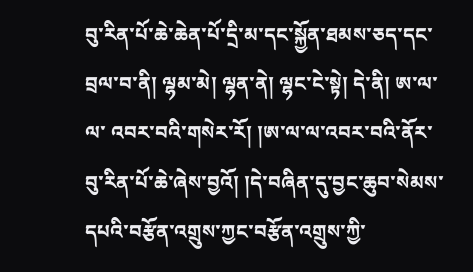བུ་རིན་པོ་ཆེ་ཆེན་པོ་དྲི་མ་དང་སྐྱོན་ཐམས་ཅད་དང་བྲལ་བ་ནི། ལྷམ་མེ། ལྷན་ནེ། ལྷང་ངེ་སྟེ། དེ་ནི། ཨ་ལ་ལ་ འབར་བའི་གསེར་རོ། །ཨ་ལ་ལ་འབར་བའི་ནོར་བུ་རིན་པོ་ཆེ་ཞེས་བྱའོ། །དེ་བཞིན་དུ་བྱང་ཆུབ་སེམས་དཔའི་བརྩོན་འགྲུས་ཀྱང་བརྩོན་འགྲུས་ཀྱི་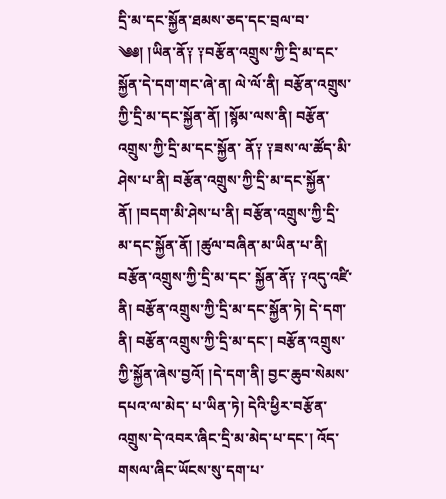དྲི་མ་དང་སྐྱོན་ཐམས་ཅད་དང་བྲལ་བ་ ༄༅། །ཡིན་ནོ༑ ༑བརྩོན་འགྲུས་ཀྱི་དྲི་མ་དང་སྐྱོན་དེ་དག་གང་ཞེ་ན། ལེ་ལོ་ནི། བརྩོན་འགྲུས་ཀྱི་དྲི་མ་དང་སྐྱོན་ནོ། །སྙོམ་ལས་ནི། བརྩོན་འགྲུས་ཀྱི་དྲི་མ་དང་སྐྱོན་ ནོ༑ ༑ཟས་ལ་ཚོད་མི་ཤེས་པ་ནི། བརྩོན་འགྲུས་ཀྱི་དྲི་མ་དང་སྐྱོན་ནོ། །བདག་མི་ཤེས་པ་ནི། བརྩོན་འགྲུས་ཀྱི་དྲི་མ་དང་སྐྱོན་ནོ། །ཚུལ་བཞིན་མ་ཡིན་པ་ནི། བརྩོན་འགྲུས་ཀྱི་དྲི་མ་དང་ སྐྱོན་ནོ༑ ༑འདུ་འཛི་ནི། བརྩོན་འགྲུས་ཀྱི་དྲི་མ་དང་སྐྱོན་ཏེ། དེ་དག་ནི། བརྩོན་འགྲུས་ཀྱི་དྲི་མ་དང་། བརྩོན་འགྲུས་ཀྱི་སྐྱོན་ཞེས་བྱའོ། །དེ་དག་ནི། བྱང་ཆུབ་སེམས་དཔའ་ལ་མེད་ པ་ཡིན་ཏེ། དེའི་ཕྱིར་བརྩོན་འགྲུས་དེ་འབར་ཞིང་དྲི་མ་མེད་པ་དང་། འོད་གསལ་ཞིང་ཡོངས་སུ་དག་པ་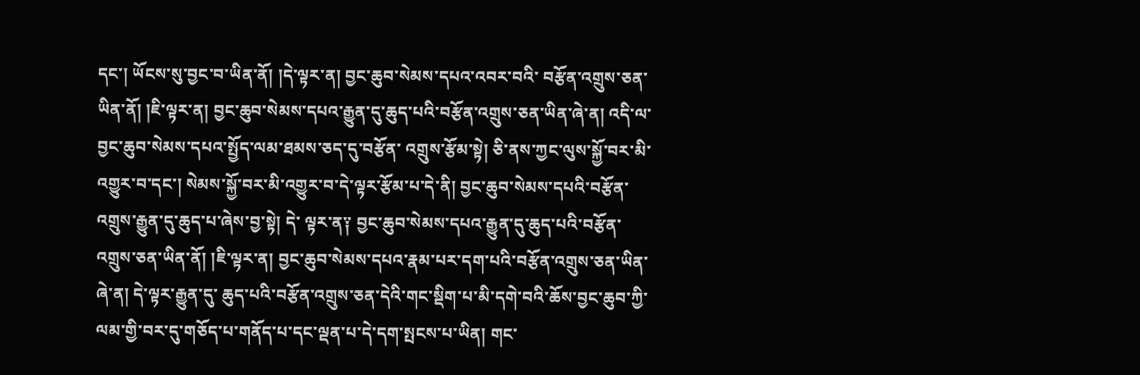དང་། ཡོངས་སུ་བྱང་བ་ཡིན་ནོ། །དེ་ལྟར་ན། བྱང་ཆུབ་སེམས་དཔའ་འབར་བའི་ བརྩོན་འགྲུས་ཅན་ཡིན་ནོ། །ཇི་ལྟར་ན། བྱང་ཆུབ་སེམས་དཔའ་རྒྱུན་དུ་ཆུད་པའི་བརྩོན་འགྲུས་ཅན་ཡིན་ཞེ་ན། འདི་ལ་བྱང་ཆུབ་སེམས་དཔའ་སྤྱོད་ལམ་ཐམས་ཅད་དུ་བརྩོན་ འགྲུས་རྩོམ་སྟེ། ཅི་ནས་ཀྱང་ལུས་སྐྱོ་བར་མི་འགྱུར་བ་དང་། སེམས་སྐྱོ་བར་མི་འགྱུར་བ་དེ་ལྟར་རྩོམ་པ་དེ་ནི། བྱང་ཆུབ་སེམས་དཔའི་བརྩོན་འགྲུས་རྒྱུན་དུ་ཆུད་པ་ཞེས་བྱ་སྟེ། དེ་ ལྟར་ན༑ བྱང་ཆུབ་སེམས་དཔའ་རྒྱུན་དུ་ཆུད་པའི་བརྩོན་འགྲུས་ཅན་ཡིན་ནོ། །ཇི་ལྟར་ན། བྱང་ཆུབ་སེམས་དཔའ་རྣམ་པར་དག་པའི་བརྩོན་འགྲུས་ཅན་ཡིན་ཞེ་ན། དེ་ལྟར་རྒྱུན་དུ་ ཆུད་པའི་བརྩོན་འགྲུས་ཅན་དེའི་གང་སྡིག་པ་མི་དགེ་བའི་ཆོས་བྱང་ཆུབ་ཀྱི་ལམ་གྱི་བར་དུ་གཅོད་པ་གནོད་པ་དང་ལྡན་པ་དེ་དག་སྤངས་པ་ཡིན། གང་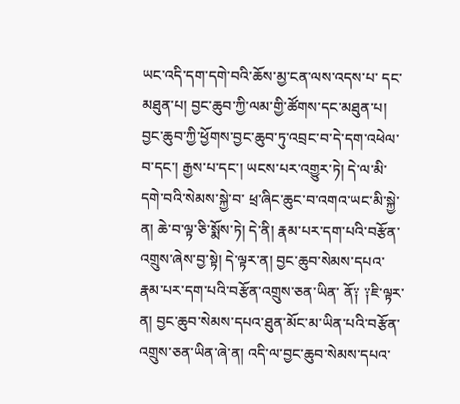ཡང་འདི་དག་དགེ་བའི་ཆོས་མྱ་ངན་ལས་འདས་པ་ དང་མཐུན་པ། བྱང་ཆུབ་ཀྱི་ལམ་གྱི་ཚོགས་དང་མཐུན་པ། བྱང་ཆུབ་ཀྱི་ཕྱོགས་བྱང་ཆུབ་ཏུ་འབྲང་བ་དེ་དག་འཕེལ་བ་དང་། རྒྱས་པ་དང་། ཡངས་པར་འགྱུར་ཏེ། དེ་ལ་མི་དགེ་བའི་སེམས་སྐྱེ་བ་ ཕྲ་ཞིང་ཆུང་བ་འགའ་ཡང་མི་སྐྱེ་ན། ཆེ་བ་ལྟ་ཅི་སྨོས་ཏེ། དེ་ནི། རྣམ་པར་དག་པའི་བརྩོན་འགྲུས་ཞེས་བྱ་སྟེ། དེ་ལྟར་ན། བྱང་ཆུབ་སེམས་དཔའ་རྣམ་པར་དག་པའི་བརྩོན་འགྲུས་ཅན་ཡིན་ ནོ༑ ༑ཇི་ལྟར་ན། བྱང་ཆུབ་སེམས་དཔའ་ཐུན་མོང་མ་ཡིན་པའི་བརྩོན་འགྲུས་ཅན་ཡིན་ཞེ་ན། འདི་ལ་བྱང་ཆུབ་སེམས་དཔའ་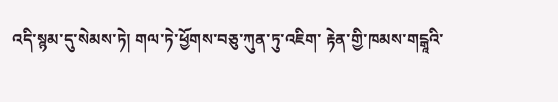འདི་སྙམ་དུ་སེམས་ཏེ། གལ་ཏེ་ཕྱོགས་བཅུ་ཀུན་ཏུ་འཇིག་ རྟེན་གྱི་ཁམས་གངྒཱའི་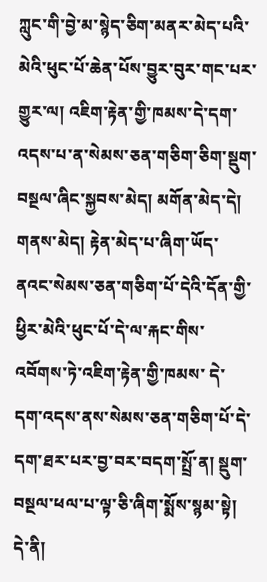ཀླུང་གི་བྱེ་མ་སྙེད་ཅིག་མནར་མེད་པའི་མེའི་ཕུང་པོ་ཆེན་པོས་བྱུར་བུར་གང་པར་གྱུར་ལ། འཇིག་རྟེན་གྱི་ཁམས་དེ་དག་འདས་པ་ན་སེམས་ཅན་གཅིག་ཅིག་སྡུག་ བསྔལ་ཞིང་སྐྱབས་མེད། མགོན་མེད་དེ། གནས་མེད། རྟེན་མེད་པ་ཞིག་ཡོད་ནའང་སེམས་ཅན་གཅིག་པོ་དེའི་དོན་གྱི་ཕྱིར་མེའི་ཕུང་པོ་དེ་ལ་རྐང་གིས་འབོགས་ཏེ་འཇིག་རྟེན་གྱི་ཁམས་ དེ་དག་འདས་ནས་སེམས་ཅན་གཅིག་པོ་དེ་དག་ཐར་པར་བྱ་བར་བདག་སྤྲོ་ན། སྡུག་བསྔལ་ཕལ་པ་ལྟ་ཅི་ཞིག་སྨོས་སྙམ་སྟེ། དེ་ནི།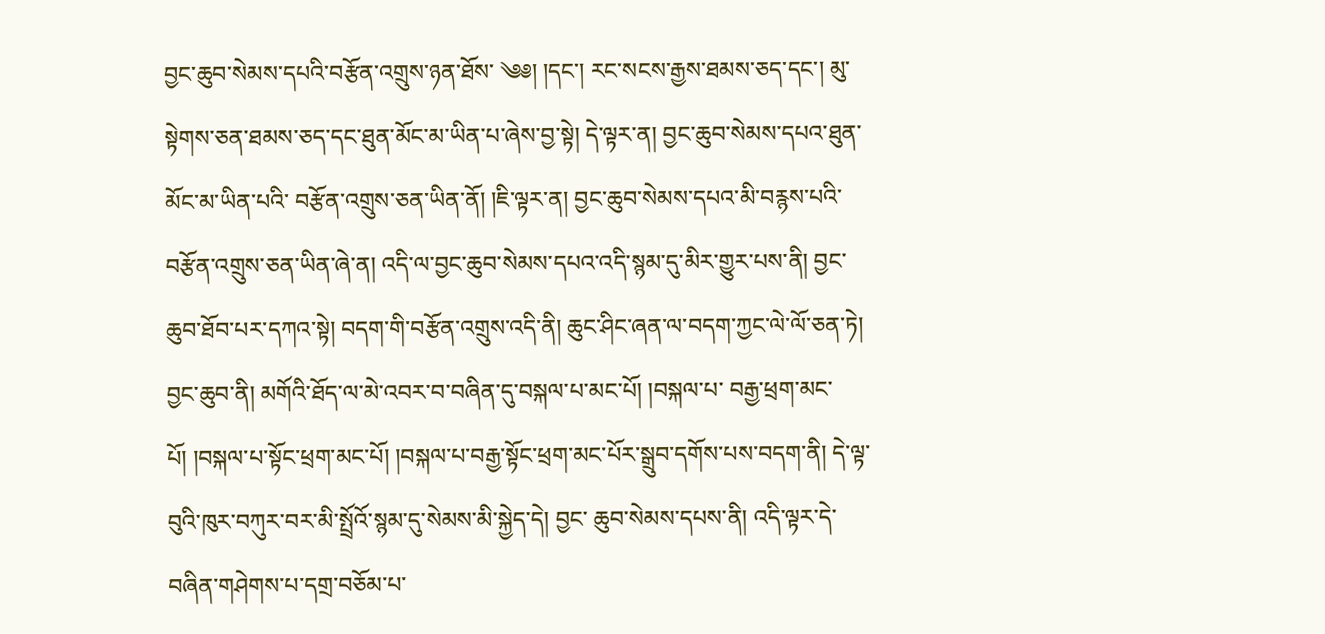བྱང་ཆུབ་སེམས་དཔའི་བརྩོན་འགྲུས་ཉན་ཐོས་ ༄༅། །དང་། རང་སངས་རྒྱས་ཐམས་ཅད་དང་། མུ་སྟེགས་ཅན་ཐམས་ཅད་དང་ཐུན་མོང་མ་ཡིན་པ་ཞེས་བྱ་སྟེ། དེ་ལྟར་ན། བྱང་ཆུབ་སེམས་དཔའ་ཐུན་མོང་མ་ཡིན་པའི་ བརྩོན་འགྲུས་ཅན་ཡིན་ནོ། །ཇི་ལྟར་ན། བྱང་ཆུབ་སེམས་དཔའ་མི་བརྙས་པའི་བརྩོན་འགྲུས་ཅན་ཡིན་ཞེ་ན། འདི་ལ་བྱང་ཆུབ་སེམས་དཔའ་འདི་སྙམ་དུ་མིར་གྱུར་པས་ནི། བྱང་ ཆུབ་ཐོབ་པར་དཀའ་སྟེ། བདག་གི་བརྩོན་འགྲུས་འདི་ནི། ཆུང་ཤིང་ཞན་ལ་བདག་ཀྱང་ལེ་ལོ་ཅན་ཏེ། བྱང་ཆུབ་ནི། མགོའི་ཐོད་ལ་མེ་འབར་བ་བཞིན་དུ་བསྐལ་པ་མང་པོ། །བསྐལ་པ་ བརྒྱ་ཕྲག་མང་པོ། །བསྐལ་པ་སྟོང་ཕྲག་མང་པོ། །བསྐལ་པ་བརྒྱ་སྟོང་ཕྲག་མང་པོར་སྒྲུབ་དགོས་པས་བདག་ནི། དེ་ལྟ་བུའི་ཁུར་བཀུར་བར་མི་སྤྲོའོ་སྙམ་དུ་སེམས་མི་སྐྱེད་དེ། བྱང་ ཆུབ་སེམས་དཔས་ནི། འདི་ལྟར་དེ་བཞིན་གཤེགས་པ་དགྲ་བཅོམ་པ་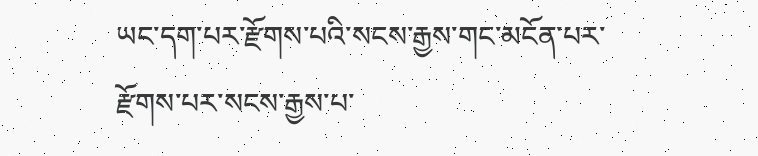ཡང་དག་པར་རྫོགས་པའི་སངས་རྒྱས་གང་མངོན་པར་རྫོགས་པར་སངས་རྒྱས་པ་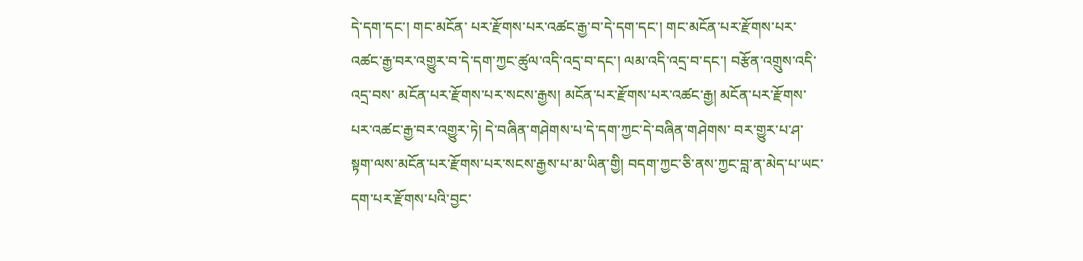དེ་དག་དང་། གང་མངོན་ པར་རྫོགས་པར་འཚང་རྒྱ་བ་དེ་དག་དང་། གང་མངོན་པར་རྫོགས་པར་འཚང་རྒྱ་བར་འགྱུར་བ་དེ་དག་ཀྱང་ཚུལ་འདི་འདྲ་བ་དང་། ལམ་འདི་འདྲ་བ་དང་། བརྩོན་འགྲུས་འདི་འདྲ་བས་ མངོན་པར་རྫོགས་པར་སངས་རྒྱས། མངོན་པར་རྫོགས་པར་འཚང་རྒྱ། མངོན་པར་རྫོགས་པར་འཚང་རྒྱ་བར་འགྱུར་ཏེ། དེ་བཞིན་གཤེགས་པ་དེ་དག་ཀྱང་དེ་བཞིན་གཤེགས་ བར་གྱུར་པ་ཤ་སྟག་ལས་མངོན་པར་རྫོགས་པར་སངས་རྒྱས་པ་མ་ཡིན་གྱི། བདག་ཀྱང་ཅི་ནས་ཀྱང་བླ་ན་མེད་པ་ཡང་དག་པར་རྫོགས་པའི་བྱང་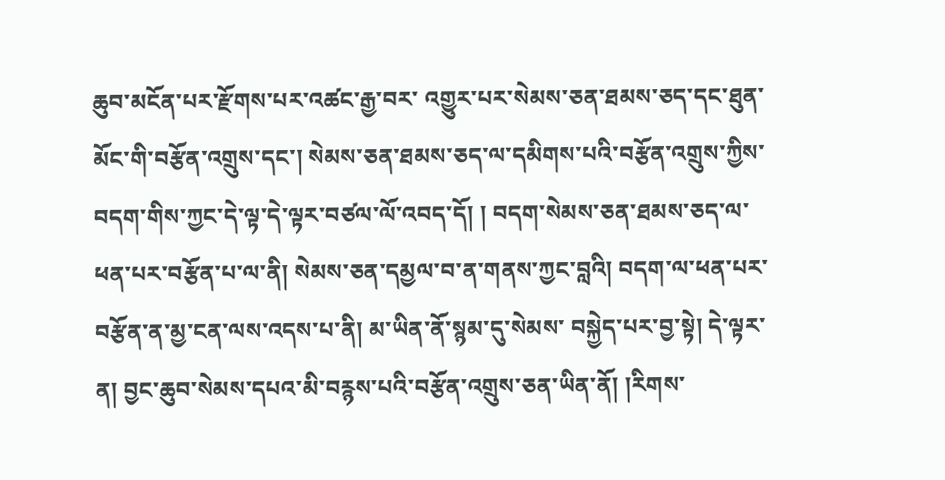ཆུབ་མངོན་པར་རྫོགས་པར་འཚང་རྒྱ་བར་ འགྱུར་པར་སེམས་ཅན་ཐམས་ཅད་དང་ཐུན་མོང་གི་བརྩོན་འགྲུས་དང་། སེམས་ཅན་ཐམས་ཅད་ལ་དམིགས་པའི་བརྩོན་འགྲུས་ཀྱིས་བདག་གིས་ཀྱང་དེ་ལྟ་དེ་ལྟར་བཙལ་ལོ་འབད་དོ། ། བདག་སེམས་ཅན་ཐམས་ཅད་ལ་ཕན་པར་བརྩོན་པ་ལ་ནི། སེམས་ཅན་དམྱལ་བ་ན་གནས་ཀྱང་བླའི། བདག་ལ་ཕན་པར་བརྩོན་ན་མྱ་ངན་ལས་འདས་པ་ནི། མ་ཡིན་ནོ་སྙམ་དུ་སེམས་ བསྐྱེད་པར་བྱ་སྟེ། དེ་ལྟར་ན། བྱང་ཆུབ་སེམས་དཔའ་མི་བརྙས་པའི་བརྩོན་འགྲུས་ཅན་ཡིན་ནོ། །རིགས་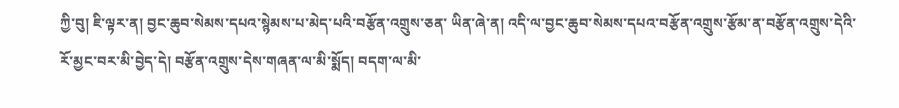ཀྱི་བུ། ཇི་ལྟར་ན། བྱང་ཆུབ་སེམས་དཔའ་སྙེམས་པ་མེད་པའི་བརྩོན་འགྲུས་ཅན་ ཡིན་ཞེ་ན། འདི་ལ་བྱང་ཆུབ་སེམས་དཔའ་བརྩོན་འགྲུས་རྩོམ་ན་བརྩོན་འགྲུས་དེའི་རོ་མྱང་བར་མི་བྱེད་དེ། བརྩོན་འགྲུས་དེས་གཞན་ལ་མི་སྨོད། བདག་ལ་མི་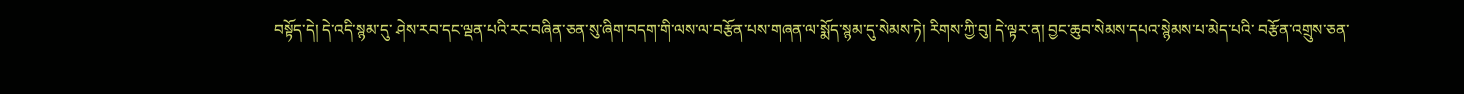བསྟོད་དེ། དེ་འདི་སྙམ་དུ་ ཤེས་རབ་དང་ལྡན་པའི་རང་བཞིན་ཅན་སུ་ཞིག་བདག་གི་ལས་ལ་བརྩོན་པས་གཞན་ལ་སྨོད་སྙམ་དུ་སེམས་ཏེ། རིགས་ཀྱི་བུ། དེ་ལྟར་ན། བྱང་ཆུབ་སེམས་དཔའ་སྙེམས་པ་མེད་པའི་ བརྩོན་འགྲུས་ཅན་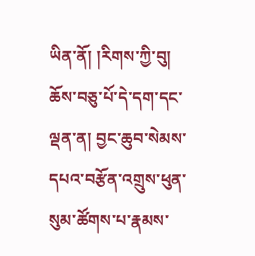ཡིན་ནོ། །རིགས་ཀྱི་བུ། ཆོས་བཅུ་པོ་དེ་དག་དང་ལྡན་ན། བྱང་ཆུབ་སེམས་དཔའ་བརྩོན་འགྲུས་ཕུན་སུམ་ཚོགས་པ་རྣམས་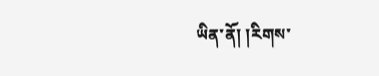ཡིན་ནོ། །རིགས་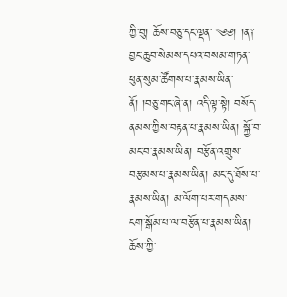ཀྱི་བུ། ཆོས་བཅུ་དང་ལྡན་ ༄༅། །ན༑ བྱང་ཆུབ་སེམས་དཔའ་བསམ་གཏན་ཕུན་སུམ་ཚོགས་པ་རྣམས་ཡིན་ནོ། །བཅུ་གང་ཞེ་ན། འདི་ལྟ་སྟེ། བསོད་ནམས་ཀྱིས་བརྟན་པ་རྣམས་ཡིན། སྐྱོ་བ་ མང་བ་རྣམས་ཡིན། བརྩོན་འགྲུས་བརྩམས་པ་རྣམས་ཡིན། མང་དུ་ཐོས་པ་རྣམས་ཡིན། མ་ལོག་པར་གདམས་ངག་སྒོམ་པ་ལ་བརྩོན་པ་རྣམས་ཡིན། ཆོས་ཀྱི་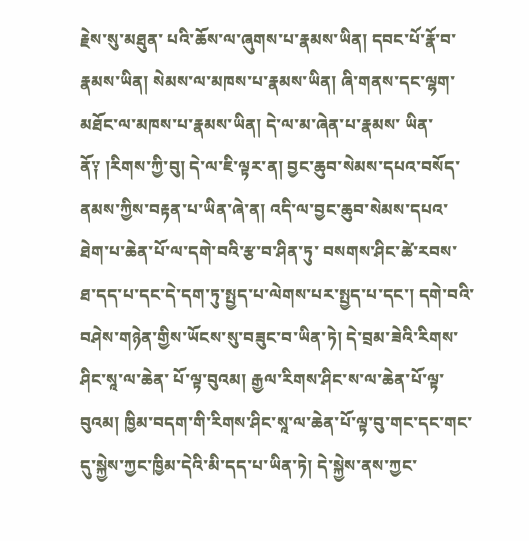རྗེས་སུ་མཐུན་ པའི་ཆོས་ལ་ཞུགས་པ་རྣམས་ཡིན། དབང་པོ་རྣོ་བ་རྣམས་ཡིན། སེམས་ལ་མཁས་པ་རྣམས་ཡིན། ཞི་གནས་དང་ལྷག་མཐོང་ལ་མཁས་པ་རྣམས་ཡིན། དེ་ལ་མ་ཞེན་པ་རྣམས་ ཡིན་ནོ༑ །རིགས་ཀྱི་བུ། དེ་ལ་ཇི་ལྟར་ན། བྱང་ཆུབ་སེམས་དཔའ་བསོད་ནམས་ཀྱིས་བརྟན་པ་ཡིན་ཞེ་ན། འདི་ལ་བྱང་ཆུབ་སེམས་དཔའ་ཐེག་པ་ཆེན་པོ་ལ་དགེ་བའི་རྩ་བ་ཤིན་ཏུ་ བསགས་ཤིང་ཚེ་རབས་ཐ་དད་པ་དང་དེ་དག་ཏུ་སྤྱད་པ་ལེགས་པར་སྤྱད་པ་དང་། དགེ་བའི་བཤེས་གཉེན་གྱིས་ཡོངས་སུ་བཟུང་བ་ཡིན་ཏེ། དེ་བྲམ་ཟེའི་རིགས་ཤིང་སཱ་ལ་ཆེན་ པོ་ལྟ་བུའམ། རྒྱལ་རིགས་ཤིང་ས་ལ་ཆེན་པོ་ལྟ་བུའམ། ཁྱིམ་བདག་གི་རིགས་ཤིང་སཱ་ལ་ཆེན་པོ་ལྟ་བུ་གང་དང་གང་དུ་སྐྱེས་ཀྱང་ཁྱིམ་དེའི་མི་དད་པ་ཡིན་ཏེ། དེ་སྐྱེས་ནས་ཀྱང་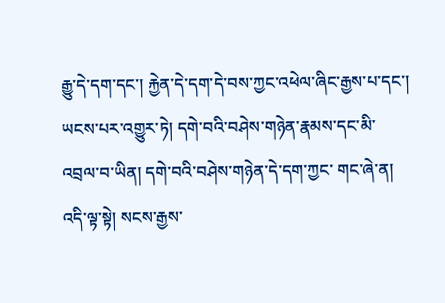རྒྱུ་དེ་དག་དང་། རྐྱེན་དེ་དག་དེ་བས་ཀྱང་འཕེལ་ཞིང་རྒྱས་པ་དང་། ཡངས་པར་འགྱུར་ཏེ། དགེ་བའི་བཤེས་གཉེན་རྣམས་དང་མི་འབྲལ་བ་ཡིན། དགེ་བའི་བཤེས་གཉེན་དེ་དག་ཀྱང་ གང་ཞེ་ན། འདི་ལྟ་སྟེ། སངས་རྒྱས་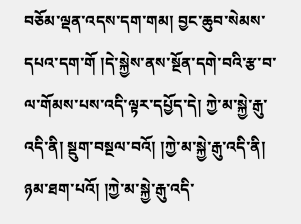བཅོམ་ལྡན་འདས་དག་གམ། བྱང་ཆུབ་སེམས་དཔའ་དག་གོ །དེ་སྐྱེས་ནས་སྔོན་དགེ་བའི་རྩ་བ་ལ་གོམས་པས་འདི་ལྟར་དཔྱོད་དེ། ཀྱེ་མ་སྐྱེ་རྒུ་འདི་ནི། སྡུག་བསྔལ་བའོ། །ཀྱེ་མ་སྐྱེ་རྒུ་འདི་ནི། ཉམ་ཐག་པའོ། །ཀྱེ་མ་སྐྱེ་རྒུ་འདི་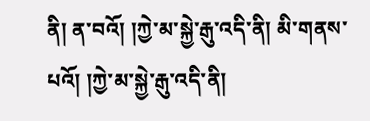ནི། ན་བའོ། །ཀྱེ་མ་སྐྱེ་རྒུ་འདི་ནི། མི་གནས་པའོ། །ཀྱེ་མ་སྐྱེ་རྒུ་འདི་ནི།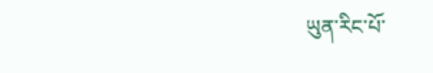ཡུན་རིང་པོ་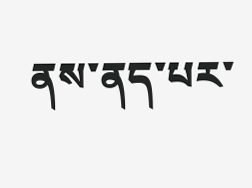ནས་ནད་པར་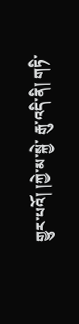གྱུར་པའོ། །ཀྱེ་མ་སྐྱེ་ རྒུ་འདི་ནི། གཏི་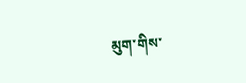མུག་གིས་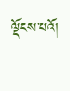ལྡོངས་པའོ།